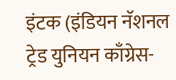इंटक (इंडियन नॅशनल ट्रेड युनियन काँग्रेस-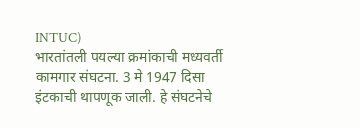INTUC)
भारतांतली पयल्या क्रमांकाची मध्यवर्ती कामगार संघटना. 3 मे 1947 दिसा इंटकाची थापणूक जाली. हे संघटनेचे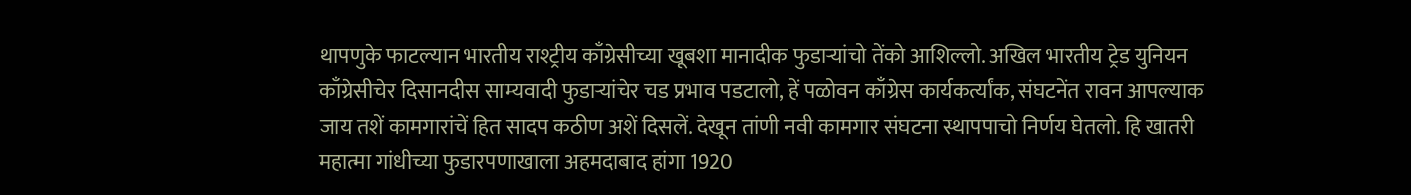थापणुके फाटल्यान भारतीय राश्ट्रीय काँग्रेसीच्या खूबशा मानादीक फुडाऱ्यांचो तेंको आशिल्लो. अखिल भारतीय ट्रेड युनियन काँग्रेसीचेर दिसानदीस साम्यवादी फुडाऱ्यांचेर चड प्रभाव पडटालो, हें पळोवन काँग्रेस कार्यकर्त्यांक, संघटनेंत रावन आपल्याक जाय तशें कामगारांचें हित सादप कठीण अशें दिसलें. देखून तांणी नवी कामगार संघटना स्थापपाचो निर्णय घेतलो. हि खातरी महात्मा गांधीच्या फुडारपणाखाला अहमदाबाद हांगा 1920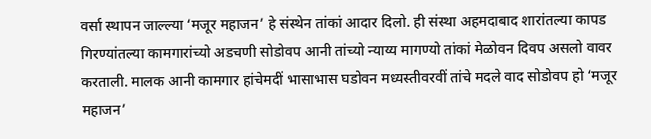वर्सा स्थापन जाल्ल्या ‘मजूर महाजन’ हे संस्थेन तांकां आदार दिलो. ही संस्था अहमदाबाद शारांतल्या कापड गिरण्यांतल्या कामगारांच्यो अडचणी सोडोवप आनी तांच्यो न्याय्य मागण्यो तांकां मेळोवन दिवप असलो वावर करताली. मालक आनी कामगार हांचेमदीं भासाभास घडोवन मध्यस्तीवरवीं तांचे मदले वाद सोडोवप हो ‘मजूर महाजन’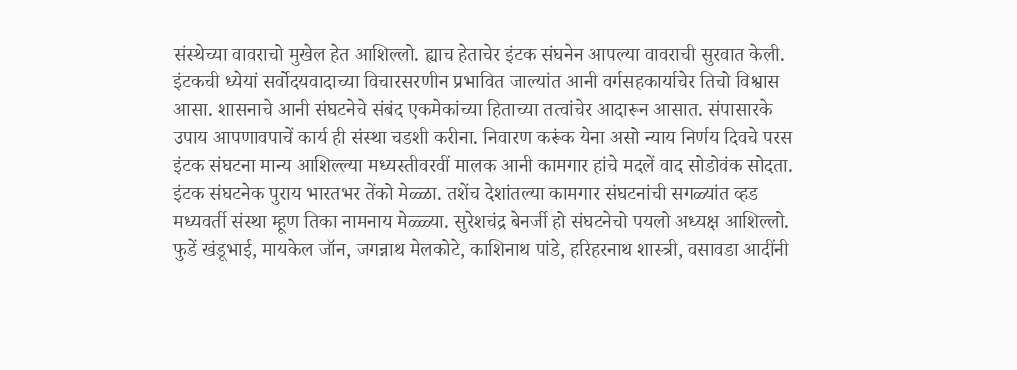संस्थेच्या वावराचो मुखेल हेत आशिल्लो. ह्याच हेताचेर इंटक संघनेन आपल्या वावराची सुरवात केली.
इंटकची ध्येयां सर्वोदयवादाच्या विचारसरणीन प्रभावित जाल्यांत आनी वर्गसहकार्याचेर तिचो विश्वास आसा. शासनाचे आनी संघटनेचे संबंद एकमेकांच्या हिताच्या तत्वांचेर आदारून आसात. संपासारके उपाय आपणावपाचें कार्य ही संस्था चडशी करीना. निवारण करूंक येना असो न्याय निर्णय दिवचे परस इंटक संघटना मान्य आशिल्ल्या मध्यस्तीवरवीं मालक आनी कामगार हांचे मदलें वाद सोडोवंक सोदता.
इंटक संघटनेक पुराय भारतभर तेंको मेळ्ळा. तशेंच देशांतल्या कामगार संघटनांची सगळ्यांत व्हड मध्यवर्ती संस्था म्हूण तिका नामनाय मेळ्ळ्या. सुरेशचंद्र बेनर्जी हो संघटनेचो पयलो अध्यक्ष आशिल्लो. फुडें खंडूभाई, मायकेल जॉन, जगन्नाथ मेलकोटे, काशिनाथ पांडे, हरिहरनाथ शास्त्री, वसावडा आदींनी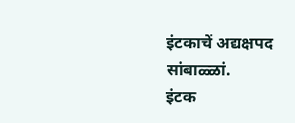इंटकाचें अद्यक्षपद सांबाळ्ळां.
इंटक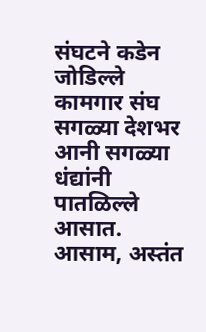संघटने कडेन जोडिल्ले कामगार संघ सगळ्या देशभर आनी सगळ्या धंद्यांनी पातळिल्ले आसात. आसाम, अस्तंत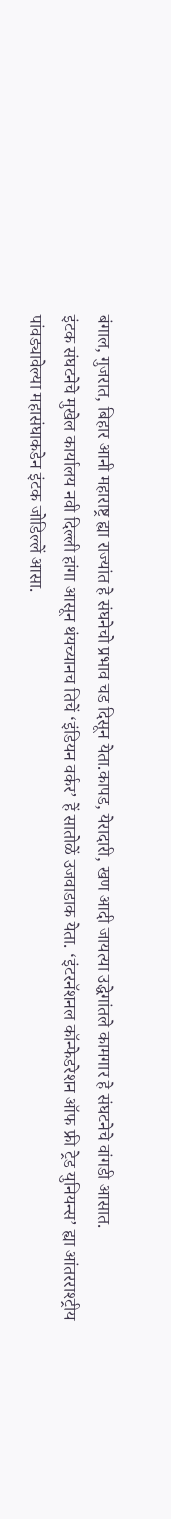बंगाल, गुजरात, बिहार आनी महाराष्ट्र ह्या राज्यांत हे संघनेचो प्रभाव चड दिसून येता.कापड, येरादारी, खण आदी जायत्या उद्धेगांतले कामगार हे संघटनेचे वांगडी आसात.
इंटक संघटनेचे मुखेल कार्यालय नवी दिल्ली हांगा आसून थंयच्यानच तिचें ‘इंडियन वर्कर’ हें सातोळें उजवाडाक येता. ‘इंटरनॅशनल कॉन्फेडरेशन ऑफ फ्री ट्रेड युनियन्स’ ह्या आंतरराश्ट्रीय पांवड्यावेल्या महासंघाकडेन इंटक जोडिल्लें आसा.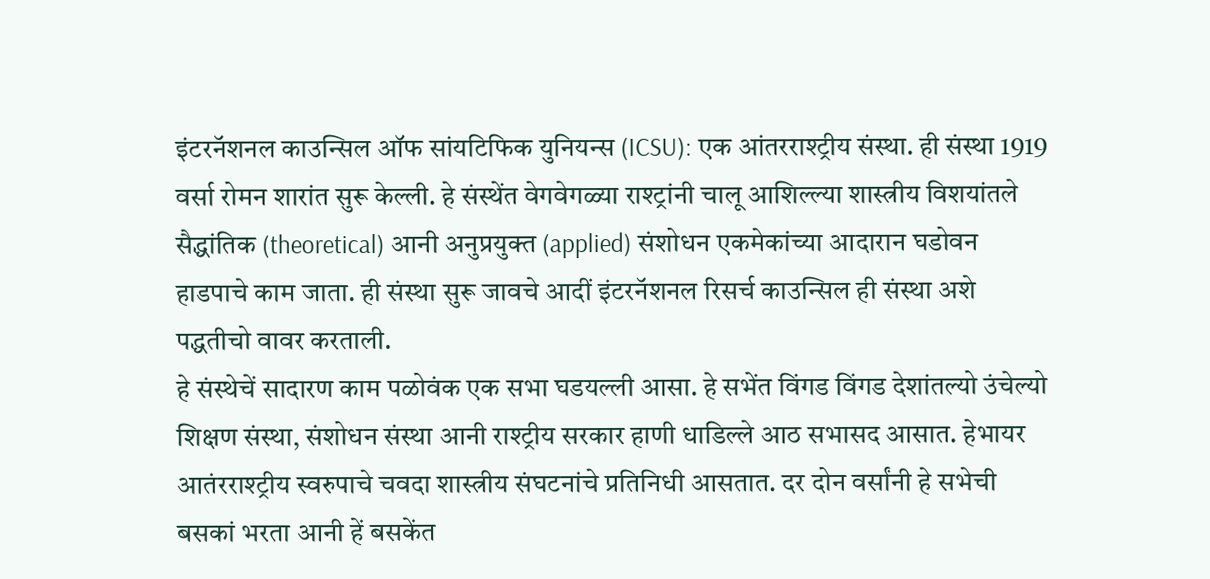इंटरनॅशनल काउन्सिल ऑफ सांयटिफिक युनियन्स (ICSU): एक आंतरराश्ट्रीय संस्था. ही संस्था 1919 वर्सा रोमन शारांत सुरू केल्ली. हे संस्थेंत वेगवेगळ्या राश्ट्रांनी चालू आशिल्ल्या शास्त्रीय विशयांतले सैद्धांतिक (theoretical) आनी अनुप्रयुक्त (applied) संशोधन एकमेकांच्या आदारान घडोवन हाडपाचे काम जाता. ही संस्था सुरू जावचे आदीं इंटरनॅशनल रिसर्च काउन्सिल ही संस्था अशे पद्धतीचो वावर करताली.
हे संस्थेचें सादारण काम पळोवंक एक सभा घडयल्ली आसा. हे सभेंत विंगड विंगड देशांतल्यो उंचेल्यो शिक्षण संस्था, संशोधन संस्था आनी राश्ट्रीय सरकार हाणी धाडिल्ले आठ सभासद आसात. हेभायर आतंरराश्ट्रीय स्वरुपाचे चवदा शास्त्रीय संघटनांचे प्रतिनिधी आसतात. दर दोन वर्सांनी हे सभेची बसकां भरता आनी हें बसकेंत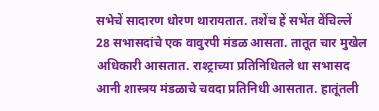सभेचें सादारण धोरण थारायतात. तशेंच हें सभेंत वेंचिल्लें 28 सभासदांचे एक वावुरपी मंडळ आसता. तातूत चार मुखेल अधिकारी आसतात. राश्ट्राच्या प्रतिनिधितले धा सभासद आनी शास्त्रय मंडळाचे चवदा प्रतिनिधी आसतात. हातूंतली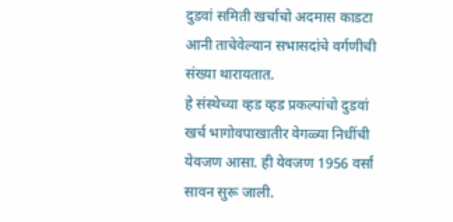दुडवां समिती खर्चाचो अदमास काडटा आनी ताचेवेल्यान सभासदांचे वर्गणीची संख्या थारायतात.
हे संस्थेच्या व्हड व्हड प्रकल्पांचो दुडवां खर्च भागोवपाखातीर वेगळ्या निधींची येवजण आसा. ही येवजण 1956 वर्सा सावन सुरू जाली.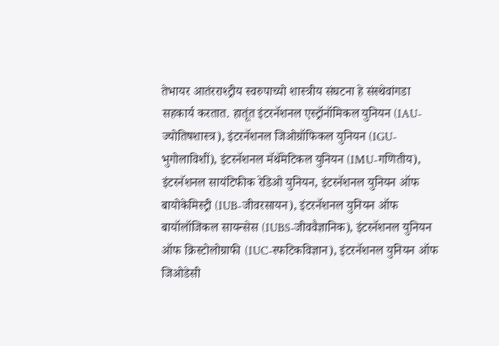तेभायर आतंरराश्ट्रीय स्वरुपाच्यो शास्त्रीय संघटना हे संस्थेवांगडा सहकार्य करतात. हातूंत इंटरनॅशनल एस्ट्रॉनॉमिकल युनियन (IAU-ज्योतिषशास्त्र), इंटरनॅशनल जिओग्रॉफिकल युनियन (IGU-भुगोलाविशीं), इंटरनॅशनल मॅथॅमेटिकल युनियन (IMU-गणितीय), इंटरनॅशनल सायंटिफीक रेडिओ युनियन, इंटरनॅशनल युनियन ऑफ बायोकेमिस्ट्री (IUB-जीवरसायन), इंटरनॅशनल युनियन ऑफ बायॉलॉजिकल सायन्सेस (IUBS-जीववैज्ञानिक), इंटरनॅशनल युनियन ऑफ क्रिस्टोलोग्राफी (IUC-स्फटिकविज्ञान), इंटरनॅशनल युनियन ऑफ जिओडेसी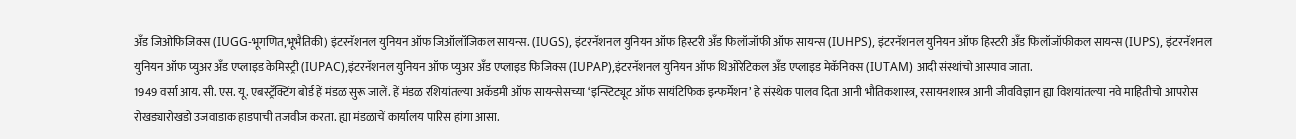अँड जिओफिजिक्स (IUGG-भूगणित,भूभैतिकी) इंटरनॅशनल युनियन ऑफ जिऑलॉजिकल सायन्स. (IUGS), इंटरनॅशनल युनियन ऑफ हिस्टरी अँड फिलॉजॉफी ऑफ सायन्स (IUHPS), इंटरनॅशनल युनियन ऑफ हिस्टरी अँड फिलॉजॉफीकल सायन्स (IUPS), इंटरनॅशनल युनियन ऑफ प्युअर अँड एप्लाइड केमिस्ट्री (IUPAC),इंटरनॅशनल युनियन ऑफ प्युअर अँड एप्लाइड फिजिक्स (IUPAP),इंटरनॅशनल युनियन ऑफ थिओरेटिकल अँड एप्लाइड मेकॅनिक्स (IUTAM) आदी संस्थांचो आस्पाव जाता.
1949 वर्सा आय. सी. एस. यू. एबस्ट्रॅक्टिंग बोर्ड हें मंडळ सुरू जालें. हें मंडळ रशियांतल्या अकॅडमी ऑफ सायन्सेसच्या ‘इन्स्टिट्यूट ऑफ सायंटिफिक इन्फर्मेशन’ हे संस्थेक पालव दिता आनी भौतिकशास्त्र, रसायनशास्त्र आनी जीवविज्ञान ह्या विशयांतल्या नवे माहितीचो आपरोस रोखड्यारोखडो उजवाडाक हाडपाची तजवीज करता. ह्या मंडळाचें कार्यालय पारिस हांगा आसा.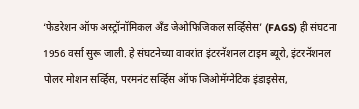‘फेडरेशन ऑफ अस्ट्रॉनॉमिकल अँड जेओफिजिकल सर्व्हिसेस’ (FAGS) ही संघटना 1956 वर्सा सुरू जाली. हे संघटनेच्या वावरांत इंटरनॅशनल टाइम ब्यूरो, इंटरनॅशनल पोलर मोशन सर्व्हिस, परमनंट सर्व्हिस ऑफ जिओमॅग्नेटिक इंडाइसेस,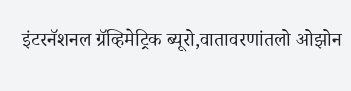इंटरनॅशनल ग्रॅव्हिमेट्रिक ब्यूरो,वातावरणांतलो ओझोन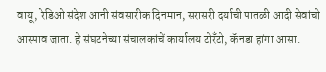वायू, रेडिओ संदेश आनी संवसारीक दिनमान, सरासरी दर्याची पातळी आदी सेवांचो आस्पाव जाता. हे संघटनेच्या संचालकांचें कार्यालय टोरँटो, कॅनडा हांगा आसा.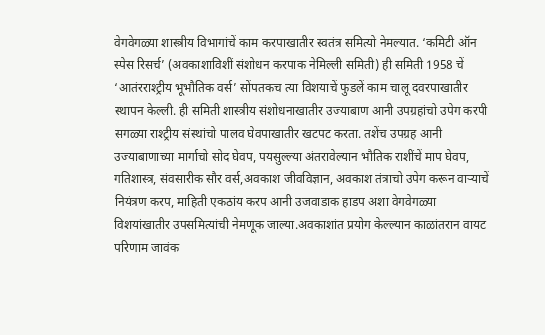वेगवेगळ्या शास्त्रीय विभागांचें काम करपाखातीर स्वतंत्र समित्यो नेमल्यात. ‘कमिटी ऑन स्पेस रिसर्च’ (अवकाशाविशीं संशोधन करपाक नेमिल्ली समिती) ही समिती 1958 चें ‘आतंरराश्ट्रीय भूभौतिक वर्स’ सोंपतकच त्या विशयाचें फुडलें काम चालू दवरपाखातीर स्थापन केल्ली. ही समिती शास्त्रीय संशोधनाखातीर उज्याबाण आनी उपग्रहांचो उपेग करपी सगळ्या राश्ट्रीय संस्थांचो पालव घेवपाखातीर खटपट करता. तशेंच उपग्रह आनी उज्याबाणाच्या मार्गाचो सोद घेवप, पयसुल्ल्या अंतरावेल्यान भौतिक राशींचें माप घेवप, गतिशास्त्र, संवसारीक सौर वर्स,अवकाश जीवविज्ञान, अवकाश तंत्राचो उपेग करून वाऱ्याचें नियंत्रण करप, माहिती एकठांय करप आनी उजवाडाक हाडप अशा वेगवेगळ्या विशयांखातीर उपसमित्यांची नेमणूक जाल्या.अवकाशांत प्रयोग केल्ल्यान काळांतरान वायट परिणाम जावंक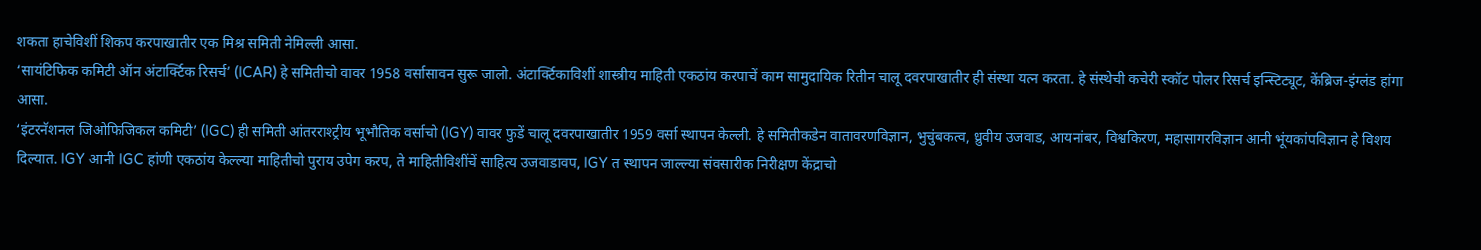शकता हाचेविशीं शिकप करपाखातीर एक मिश्र समिती नेमिल्ली आसा.
‘सायंटिफिक कमिटी ऑन अंटार्क्टिक रिसर्च’ (ICAR) हे समितीचो वावर 1958 वर्सासावन सुरू जालो. अंटार्क्टिकाविशीं शास्त्रीय माहिती एकठांय करपाचें काम सामुदायिक रितीन चालू दवरपाखातीर ही संस्था यत्न करता. हे संस्थेची कचेरी स्कॉट पोलर रिसर्च इन्स्टिट्यूट, केंब्रिज-इंग्लंड हांगा आसा.
‘इंटरनॅशनल जिओफिजिकल कमिटी’ (IGC) ही समिती आंतरराश्ट्रीय भूभौतिक वर्साचो (IGY) वावर फुडें चालू दवरपाखातीर 1959 वर्सा स्थापन केल्ली. हे समितीकडेन वातावरणविज्ञान, भुचुंबकत्व, ध्रुवीय उजवाड, आयनांबर, विश्वकिरण, महासागरविज्ञान आनी भूंयकांपविज्ञान हे विशय दिल्यात. IGY आनी IGC हांणी एकठांय केल्ल्या माहितीचो पुराय उपेग करप, ते माहितीविशींचें साहित्य उजवाडावप, IGY त स्थापन जाल्ल्या संवसारीक निरीक्षण केंद्राचो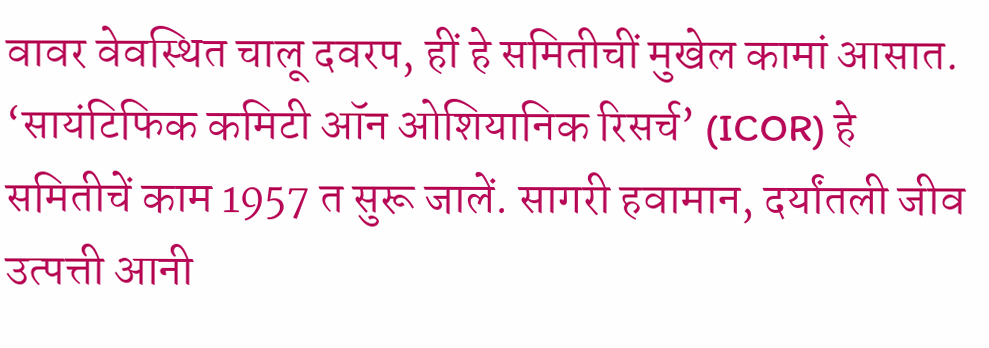वावर वेवस्थित चालू दवरप, हीं हे समितीचीं मुखेल कामां आसात.
‘सायंटिफिक कमिटी ऑन ओशियानिक रिसर्च’ (ICOR) हे समितीचें काम 1957 त सुरू जालें. सागरी हवामान, दर्यांतली जीव उत्पत्ती आनी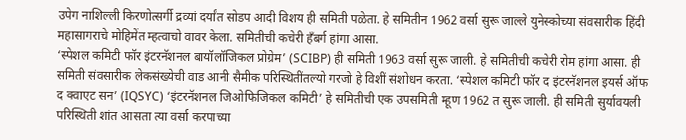उपेग नाशिल्ली किरणोत्सर्गी द्रव्यां दर्यांत सोडप आदी विशय ही समिती पळेता. हे समितीन 1962 वर्सा सुरू जाल्ले युनेस्कोच्या संवसारीक हिंदी महासागराचे मोहिमेंत म्हत्वाचो वावर केला. समितीची कचेरी हँबर्ग हांगा आसा.
‘स्पेशल कमिटी फॉर इंटरनॅशनल बायॉलॉजिकल प्रोग्रेम’ (SCIBP) ही समिती 1963 वर्सा सुरू जाली. हे समितीची कचेरी रोम हांगा आसा. ही समिती संवसारीक लेकसंख्येची वाड आनी सैमीक परिस्थितींतल्यो गरजो हे विशीं संशोधन करता. ‘स्पेशल कमिटी फॉर द इंटरनॅशनल इयर्स ऑफ द क्वाएट सन’ (IQSYC) ‘इंटरनॅशनल जिओफिजिकल कमिटी’ हे समितीची एक उपसमिती म्हूण 1962 त सुरू जाली. ही समिती सुर्यावयली परिस्थिती शांत आसता त्या वर्सा करपाच्या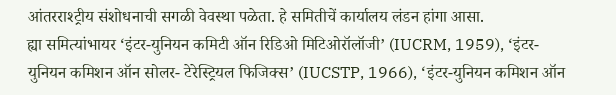आंतरराश्ट्रीय संशोधनाची सगळी वेवस्था पळेता. हे समितीचें कार्यालय लंडन हांगा आसा.
ह्या समित्यांभायर ‘इंटर-युनियन कमिटी ऑन रिडिओ मिटिओरॉलॉजी’ (IUCRM, 1959), ‘इंटर-युनियन कमिशन ऑन सोलर- टेरेस्ट्रियल फिजिक्स’ (IUCSTP, 1966), ‘इंटर-युनियन कमिशन ऑन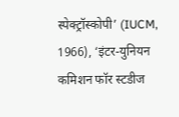स्पेक्ट्रॉस्कोपी’ (IUCM, 1966), ‘इंटर-युनियन कमिशन फॉर स्टडीज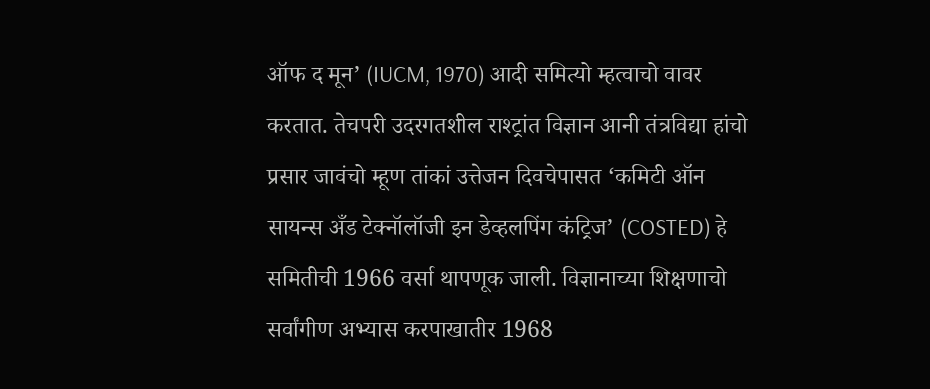ऑफ द मून’ (IUCM, 1970) आदी समित्यो म्हत्वाचो वावर करतात. तेचपरी उदरगतशील राश्ट्रांत विज्ञान आनी तंत्रविद्या हांचो प्रसार जावंचो म्हूण तांकां उत्तेजन दिवचेपासत ‘कमिटी ऑन सायन्स अँड टेक्नॉलॉजी इन डेव्हलपिंग कंट्रिज’ (COSTED) हे समितीची 1966 वर्सा थापणूक जाली. विज्ञानाच्या शिक्षणाचो सर्वांगीण अभ्यास करपाखातीर 1968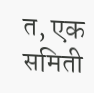त, एक समिती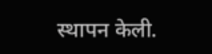स्थापन केली.